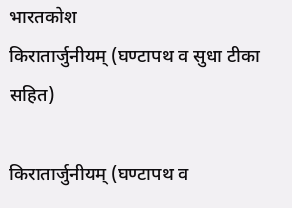भारतकोश
किरातार्जुनीयम् (घण्टापथ व सुधा टीका सहित)

किरातार्जुनीयम् (घण्टापथ व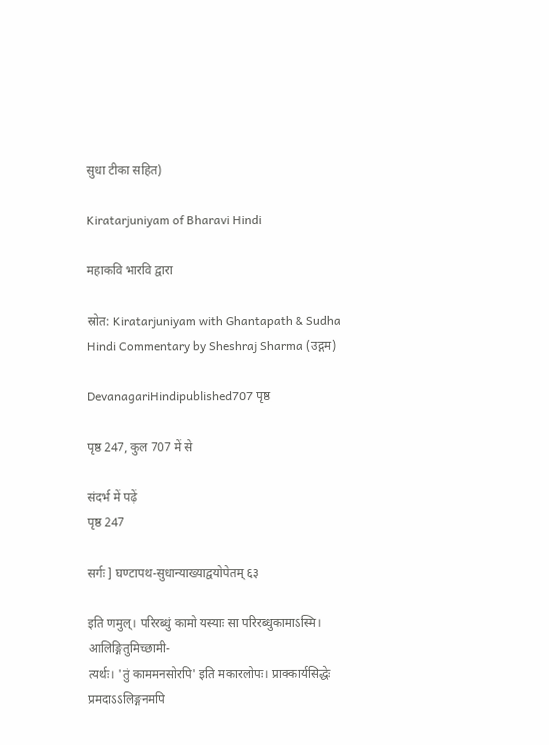सुधा टीका सहित)

Kiratarjuniyam of Bharavi Hindi

महाकवि भारवि द्वारा

स्रोत: Kiratarjuniyam with Ghantapath & Sudha Hindi Commentary by Sheshraj Sharma (उद्गम)

DevanagariHindipublished707 पृष्ठ

पृष्ठ 247, कुल 707 में से

संदर्भ में पढ़ें
पृष्ठ 247

सर्गः ] घण्टापथ-सुधान्याख्याद्वयोपेतम् ६३

इति णमुल्। परिरब्धुं कामो यस्याः सा परिरब्धुकामाऽस्मि। आलिङ्गितुमिच्छामी-
त्यर्थः। 'तुं काममनसोरपि' इति मकारलोपः। प्राक्कार्यसिद्धेः प्रमदाऽऽलिङ्गनमपि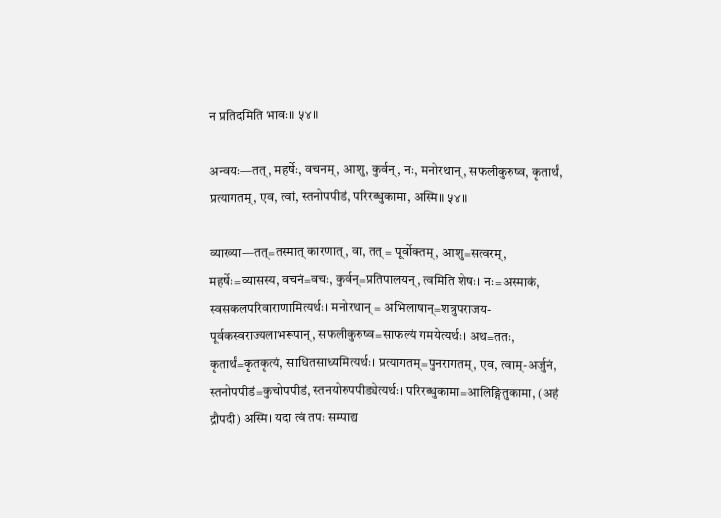न प्रतिदमिति भावः॥ ५४॥

अन्वयः—तत्, महर्षेः, वचनम्, आशु, कुर्वन्, नः, मनोरथान्, सफलीकुरुष्व, कृतार्थं, प्रत्यागतम्, एव, त्वां, स्तनोपपीडं, परिरब्धुकामा, अस्मि॥ ५४॥

व्याख्या—तत्=तस्मात् कारणात्, वा, तत् = पूर्वोक्तम्, आशु=सत्वरम्, महर्षेः=व्यासस्य, वचनं=वचः, कुर्वन्=प्रतिपालयन्, त्वमिति शेषः। नः=अस्माकं, स्वसकलपरिवाराणामित्यर्थः। मनोरथान् = अभिलाषान्=शत्रुपराजय-पूर्वकस्वराज्यलाभरूपान्, सफलीकुरुष्व=साफल्यं गमयेत्यर्थः। अथ=ततः, कृतार्थं=कृतकृत्यं, साधितसाध्यमित्यर्थः। प्रत्यागतम्=पुनरागतम्, एव, त्वाम्-अर्जुनं, स्तनोपपीडं=कुचोपपीडं, स्तनयोरुपपीड्येत्यर्थः। परिरब्धुकामा=आलिङ्गितुकामा, (अहं द्रौपदी) अस्मि। यदा त्वं तपः सम्पाद्य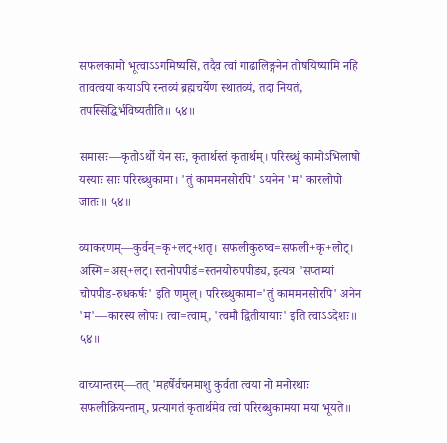सफलकामो भूत्वाऽऽगमिष्यसि, तदैव त्वां गाढालिङ्गनेन तोषयिष्यामि नहि तावत्वया कयाऽपि रन्तव्यं ब्रह्मचर्येण स्थातव्यं, तदा नियतं, तपस्सिद्धिर्भविष्यतीति॥ ५४॥

समासः—कृतोऽर्थो येन सः, कृतार्थस्तं कृतार्थम्। परिरब्धुं कामोऽभिलाषो यस्याः साः परिरब्धुकामा। 'तुं काममनसोरपि' ऽयनेन 'म' कारलोपो जातः॥ ५४॥

व्याकरणम्—कुर्वन्=कृ+लट्+शतृ। सफलीकुरुष्व=सफली+कृ+लोट्। अस्मि=अस्+लट्। स्तनोपपीडं=स्तनयोरुपपीड्य, इत्यत्र 'सप्तम्यां चोपपीड-रुधकर्षः' इति णमुल्। परिरब्धुकामा='तुं काममनसोरपि' अनेन 'म'—कारस्य लोपः। त्वा=त्वाम्, 'त्वमौ द्वितीयायाः' इति त्वाऽऽदेशः॥ ५४॥

वाच्यान्तरम्—तत् 'महर्षेर्वचनमाशु कुर्वता त्वया नो मनोरथाः सफलीक्रियन्ताम्, प्रत्यागतं कृतार्थमेव त्वां परिरब्धुकामया मया भूयते॥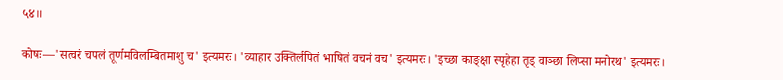५४॥

कोषः—'सत्वरं चपलं तूर्णमविलम्बितमाशु च' इत्यमरः। 'व्याहार उक्तिर्लपितं भाषितं वचनं वच' इत्यमरः। 'इच्छा काङ्क्षा स्पृहेहा तृड् वाञ्छा लिप्सा मनोरथ' इत्यमरः।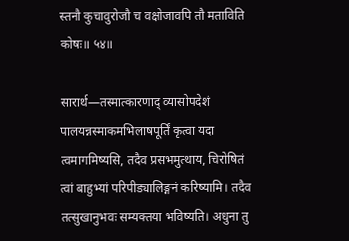स्तनौ कुचावुरोजौ च वक्षोजावपि तौ मताविति कोषः॥ ५४॥

सारार्थ—तस्मात्कारणाद् व्यासोपदेशं पालयन्नस्माकमभिलाषपूर्तिं कृत्वा यदा त्वमागमिष्यसि, तदैव प्रसभमुत्थाय, चिरोषितं त्वां बाहुभ्यां परिपीड्यालिङ्गनं करिष्यामि। तदैव तत्सुखानुभवः सम्यक्तया भविष्यति। अधुना तु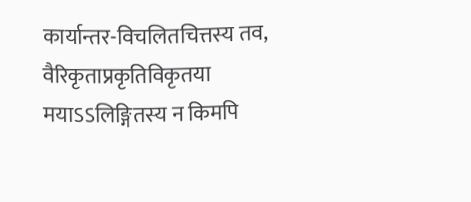कार्यान्तर-विचलितचित्तस्य तव, वैरिकृताप्रकृतिविकृतया मयाऽऽलिङ्गितस्य न किमपि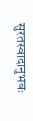सुरतस्वादानुभवः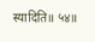स्यादिति॥ ५४॥